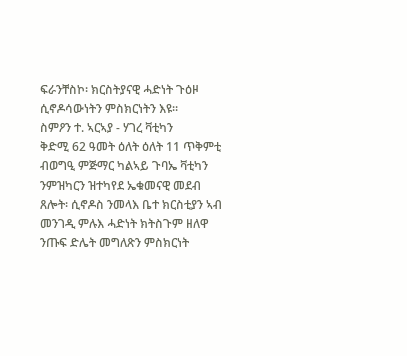ፍራንቸስኮ፡ ክርስትያናዊ ሓድነት ጉዕዞ ሲኖዶሳውነትን ምስክርነትን እዩ።
ስምዖን ተ. ኣርኣያ - ሃገረ ቫቲካን
ቅድሚ 62 ዓመት ዕለት ዕለት 11 ጥቅምቲ ብወግዒ ምጅማር ካልኣይ ጉባኤ ቫቲካን ንምዝካርን ዝተካየደ ኤቁመናዊ መደብ ጸሎት፡ ሲኖዶስ ንመላእ ቤተ ክርስቲያን ኣብ መንገዲ ምሉእ ሓድነት ክትስጉም ዘለዋ ንጡፍ ድሌት መግለጽን ምስክርነት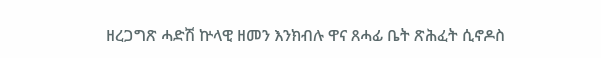ዘረጋግጽ ሓድሽ ኵላዊ ዘመን እንክብሉ ዋና ጸሓፊ ቤት ጽሕፈት ሲኖዶስ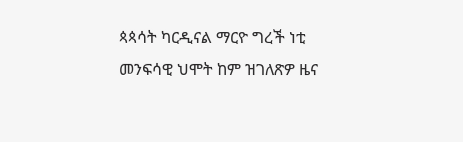ጳጳሳት ካርዲናል ማርዮ ግረች ነቲ መንፍሳዊ ህሞት ከም ዝገለጽዎ ዜና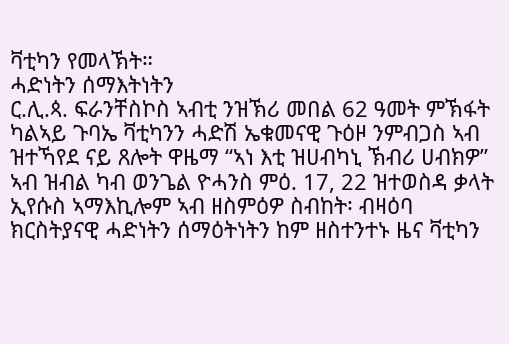ቫቲካን የመላኽት።
ሓድነትን ሰማእትነትን
ር.ሊ.ጳ. ፍራንቸስኮስ ኣብቲ ንዝኽሪ መበል 62 ዓመት ምኽፋት ካልኣይ ጉባኤ ቫቲካንን ሓድሽ ኤቁመናዊ ጉዕዞ ንምብጋስ ኣብ ዝተኻየደ ናይ ጸሎት ዋዜማ “ኣነ እቲ ዝሀብካኒ ኽብሪ ሀብክዎ” ኣብ ዝብል ካብ ወንጌል ዮሓንስ ምዕ. 17, 22 ዝተወስዳ ቃላት ኢየሱስ ኣማእኪሎም ኣብ ዘስምዕዎ ስብከት፡ ብዛዕባ ክርስትያናዊ ሓድነትን ሰማዕትነትን ከም ዘስተንተኑ ዜና ቫቲካን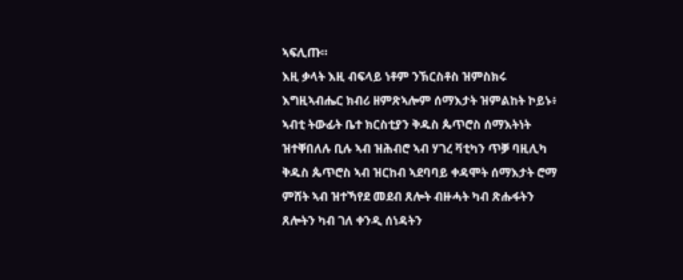ኣፍሊጡ።
እዚ ቃላት እዚ ብፍላይ ነቶም ንኽርስቶስ ዝምስክሩ እግዚኣብሔር ክብሪ ዘምጽኣሎም ሰማእታት ዝምልከት ኮይኑ፥ ኣብቲ ትውፊት ቤተ ክርስቲያን ቅዱስ ጴጥሮስ ሰማእትነት ዝተቐበለሉ ቢሉ ኣብ ዝሕብሮ ኣብ ሃገረ ቫቲካን ጥቓ ባዚሊካ ቅዱስ ጴጥሮስ ኣብ ዝርከብ ኣደባባይ ቀዳሞት ሰማእታት ሮማ ምሸት ኣብ ዝተኻየደ መደብ ጸሎት ብዙሓት ካብ ጽሑፋትን ጸሎትን ካብ ገለ ቀንዲ ሰነዳትን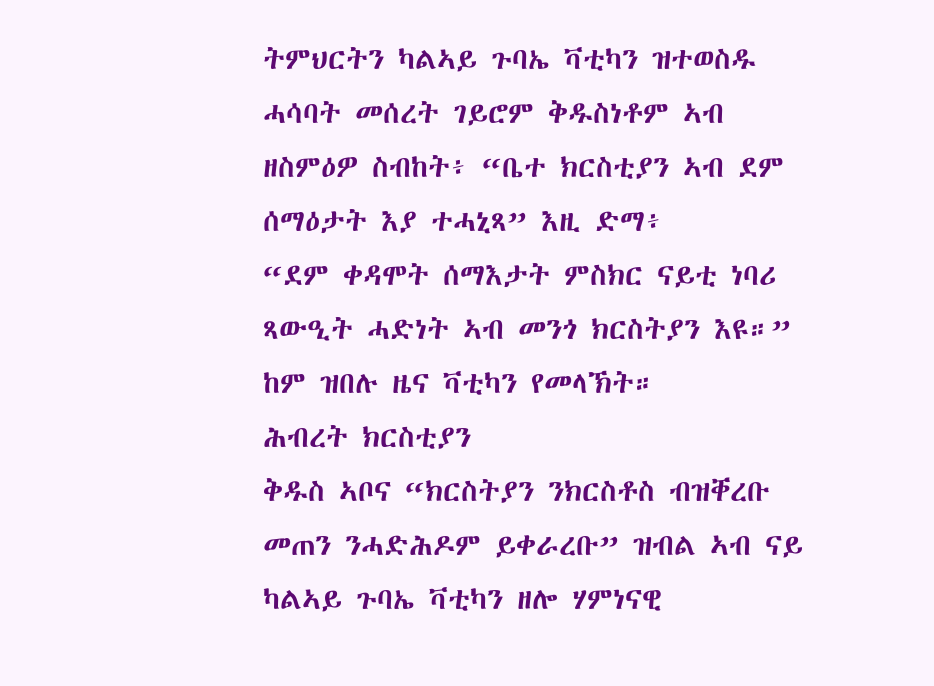ትምህርትን ካልኣይ ጉባኤ ቫቲካን ዝተወስዱ ሓሳባት መሰረት ገይሮም ቅዱስነቶም ኣብ ዘስምዕዎ ስብከት፥ “ቤተ ክርስቲያን ኣብ ደም ሰማዕታት እያ ተሓኒጻ” እዚ ድማ፥
“ደም ቀዳሞት ሰማእታት ምስክር ናይቲ ነባሪ ጻውዒት ሓድነት ኣብ መንጎ ክርስትያን እዩ።”
ከም ዝበሉ ዜና ቫቲካን የመላኽት።
ሕብረት ክርስቲያን
ቅዱስ ኣቦና “ክርስትያን ንክርስቶስ ብዝቐረቡ መጠን ንሓድሕዶም ይቀራረቡ” ዝብል ኣብ ናይ ካልኣይ ጉባኤ ቫቲካን ዘሎ ሃምነናዊ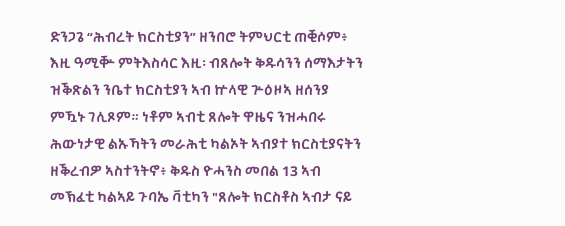ድንጋጌ “ሕብረት ክርስቲያን” ዘንበሮ ትምህርቲ ጠቒሶም፥ እዚ ዓሚቝ ምትእስሳር እዚ፡ ብጸሎት ቅዱሳንን ሰማእታትን ዝቕጽልን ንቤተ ክርስቲያን ኣብ ኵላዊ ጕዕዞኣ ዘሰንያ ምዃኑ ገሊጾም። ነቶም ኣብቲ ጸሎት ዋዜና ንዝሓበሩ ሕውነታዊ ልኡኻትን መራሕቲ ካልኦት ኣብያተ ክርስቲያናትን ዘቕረብዎ ኣስተንትኖ፥ ቅዱስ ዮሓንስ መበል 13 ኣብ መኽፈቲ ካልኣይ ጉባኤ ቫቲካን "ጸሎት ክርስቶስ ኣብታ ናይ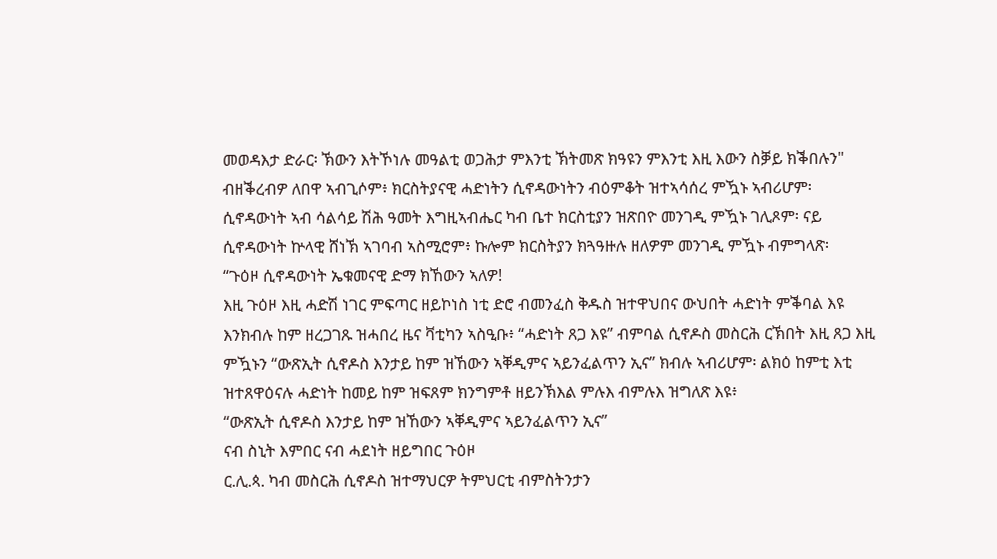መወዳእታ ድራር፡ ኽውን እትኾነሉ መዓልቲ ወጋሕታ ምእንቲ ኽትመጽ ክዓዩን ምእንቲ እዚ እውን ስቓይ ክቕበሉን" ብዘቕረብዎ ለበዋ ኣብጊሶም፥ ክርስትያናዊ ሓድነትን ሲኖዳውነትን ብዕምቆት ዝተኣሳሰረ ምዃኑ ኣብሪሆም፡ ሲኖዳውነት ኣብ ሳልሳይ ሽሕ ዓመት እግዚኣብሔር ካብ ቤተ ክርስቲያን ዝጽበዮ መንገዲ ምዃኑ ገሊጾም፡ ናይ ሲኖዳውነት ኵላዊ ሸነኽ ኣገባብ ኣስሚሮም፥ ኩሎም ክርስትያን ክጓዓዙሉ ዘለዎም መንገዲ ምዃኑ ብምግላጽ፡
“ጉዕዞ ሲኖዳውነት ኤቁመናዊ ድማ ክኸውን ኣለዎ!
እዚ ጉዕዞ እዚ ሓድሽ ነገር ምፍጣር ዘይኮነስ ነቲ ድሮ ብመንፈስ ቅዱስ ዝተዋህበና ውህበት ሓድነት ምቕባል እዩ እንክብሉ ከም ዘረጋገጹ ዝሓበረ ዜና ቫቲካን ኣስዒቡ፥ “ሓድነት ጸጋ እዩ” ብምባል ሲኖዶስ መስርሕ ርኽበት እዚ ጸጋ እዚ ምዃኑን “ውጽኢት ሲኖዶስ እንታይ ከም ዝኸውን ኣቐዲምና ኣይንፈልጥን ኢና” ክብሉ ኣብሪሆም፡ ልክዕ ከምቲ እቲ ዝተጸዋዕናሉ ሓድነት ከመይ ከም ዝፍጸም ክንግምቶ ዘይንኽእል ምሉእ ብምሉእ ዝግለጽ እዩ፥
“ውጽኢት ሲኖዶስ እንታይ ከም ዝኸውን ኣቐዲምና ኣይንፈልጥን ኢና”
ናብ ስኒት እምበር ናብ ሓደነት ዘይግበር ጉዕዞ
ር.ሊ.ጳ. ካብ መስርሕ ሲኖዶስ ዝተማህርዎ ትምህርቲ ብምስትንታን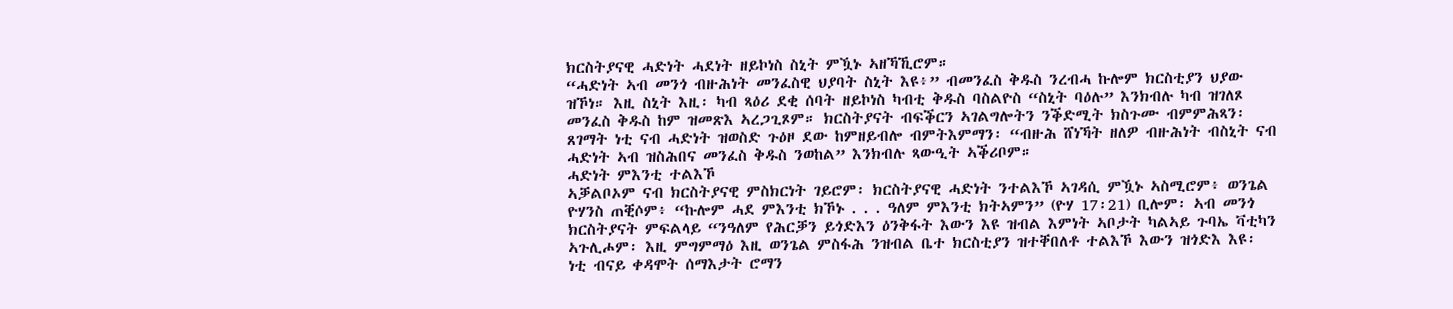ክርስትያናዊ ሓድነት ሓደነት ዘይኮነስ ስኒት ምዃኑ ኣዘኻኺሮም።
“ሓድነት ኣብ መንጎ ብዙሕነት መንፈስዊ ህያባት ስኒት እዩ፥” ብመንፈስ ቅዱስ ንረብሓ ኩሎም ክርስቲያን ህያው ዝኾነ። እዚ ስኒት እዚ፡ ካብ ጻዕሪ ደቂ ሰባት ዘይኮነስ ካብቲ ቅዱስ ባስልዮስ “ስኒት ባዕሉ” እንክብሉ ካብ ዝገለጾ መንፈስ ቅዱስ ከም ዝመጽእ ኣረጋጊጾም። ክርስትያናት ብፍቕርን ኣገልግሎትን ንቕድሚት ክስጉሙ ብምምሕጻን፡ ጸገማት ነቲ ናብ ሓድነት ዝወስድ ጉዕዞ ደው ከምዘይብሎ ብምትእምማን፡ “ብዙሕ ሸነኻት ዘለዎ ብዙሕነት ብስኒት ናብ ሓድነት ኣብ ዝስሕበና መንፈስ ቅዱስ ንወከል” እንክብሉ ጻውዒት ኣቕሪቦም።
ሓድነት ምእንቲ ተልእኾ
ኣቓልቦኦም ናብ ክርስትያናዊ ምስክርነት ገይሮም፡ ክርስትያናዊ ሓድነት ንተልእኾ ኣገዳሲ ምዃኑ ኣስሚሮም፥ ወንጌል ዮሃንስ ጠቒሶም፥ “ኩሎም ሓደ ምእንቲ ክኾኑ . . . ዓለም ምእንቲ ክትኣምን” (ዮሃ 17፡21) ቢሎም፡ ኣብ መንጎ ክርስትያናት ምፍልላይ “ንዓለም የሕርቓን ይጎድእን ዕንቅፋት እውን እዩ ዝብል እምነት ኣቦታት ካልኣይ ጉባኤ ቫቲካን ኣጉሊሖም፡ እዚ ምግምማዕ እዚ ወንጌል ምስፋሕ ንዝብል ቤተ ክርስቲያን ዝተቐበለቶ ተልእኾ እውን ዝጎድእ እዩ፡
ነቲ ብናይ ቀዳሞት ሰማእታት ሮማን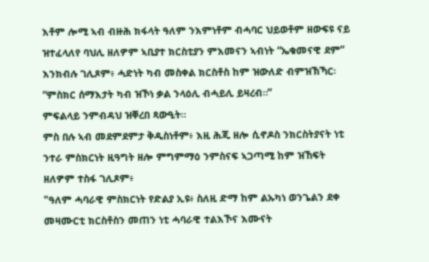እቶም ሎሚ ኣብ ብዙሕ ክፋላት ዓለም ንእምነቶም ብሓባር ህይወቶም ዘውፍዩ ናይ ዝተፈላለየ ባህሊ ዘለዎም ኣቢያተ ክርስቲያን ምእመናን ኣብነት “ኤቁመናዊ ደም” እንክብሉ ገሊጾም፥ ሓድነት ካብ መስቀል ክርስቶስ ከም ዝውለድ ብምዝኽኻር፡
“ምስክር ሰማእታት ካብ ዝኾነ ቃል ንላዕሊ ብሓይሊ ይዛረብ።”
ምፍልላይ ንምብዳህ ዝቐረበ ጻውዒት።
ምስ በሉ ኣብ መደምደምታ ቅዱስነቶም፥ እዚ ሕጂ ዘሎ ሲኖዶስ ንክርስትያናት ነቲ ንተራ ምስክርነት ዚዓግት ዘሎ ምግምማዕ ንምስናፍ ኣጋጣሚ ከም ዝኸፍት ዘለዎም ተስፋ ገሊጾም፥
"ዓለም ሓባራዊ ምስክርነት የድልያ ኢዩ፥ ስለዚ ድማ ከም ልኡካነ ወንጌልን ደቀ መዛሙርቲ ክርስቶስን መጠን ነቲ ሓባራዊ ተልእኾና እሙናት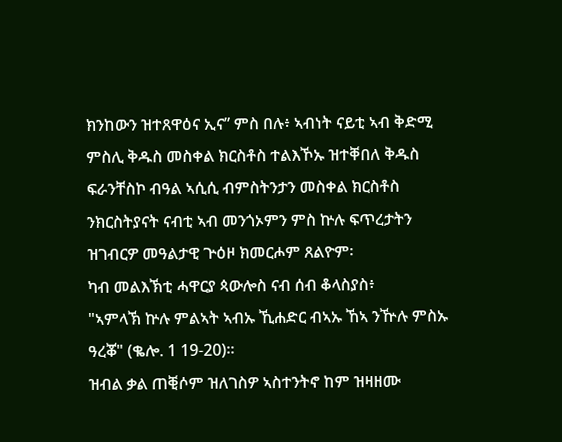ክንከውን ዝተጸዋዕና ኢና” ምስ በሉ፥ ኣብነት ናይቲ ኣብ ቅድሚ ምስሊ ቅዱስ መስቀል ክርስቶስ ተልእኾኡ ዝተቐበለ ቅዱስ ፍራንቸስኮ ብዓል ኣሲሲ ብምስትንታን መስቀል ክርስቶስ ንክርስትያናት ናብቲ ኣብ መንጎኦምን ምስ ኵሉ ፍጥረታትን ዝገብርዎ መዓልታዊ ጕዕዞ ክመርሖም ጸልዮም፡
ካብ መልእኽቲ ሓዋርያ ጳውሎስ ናብ ሰብ ቆላስያስ፥
"ኣምላኽ ኵሉ ምልኣት ኣብኡ ኺሐድር ብኣኡ ኸኣ ንዅሉ ምስኡ ዓረቖ" (ቈሎ. 1 19-20)።
ዝብል ቃል ጠቒሶም ዝለገስዎ ኣስተንትኖ ከም ዝዛዘሙ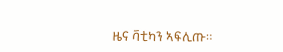ዜና ቫቲካን ኣፍሊጡ።